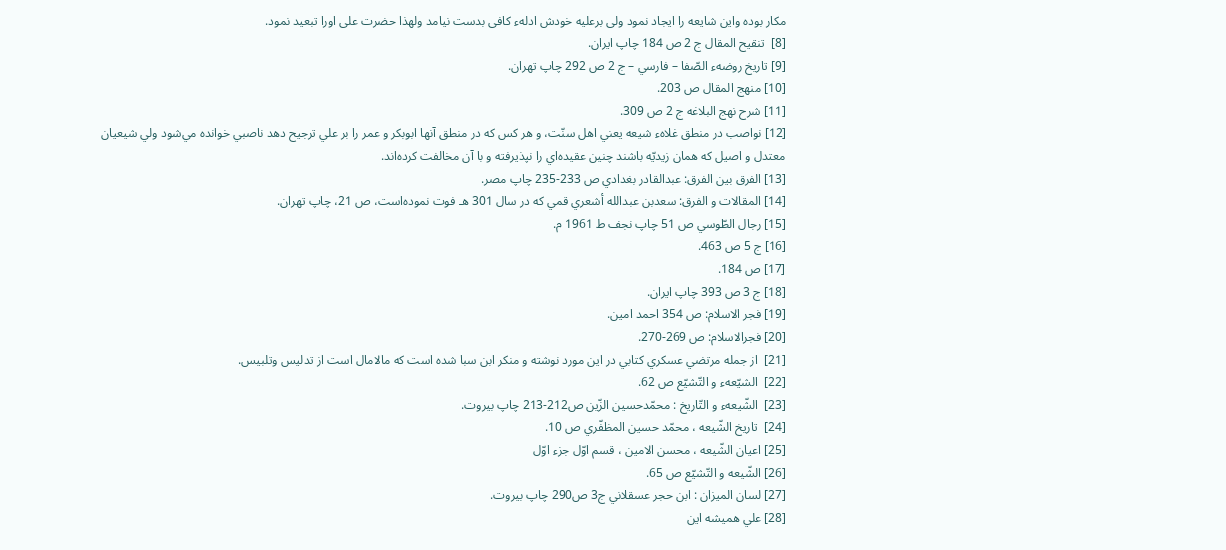مكار بوده واين شايعه را ايجاد نمود ولى برعليه خودش ادلهء كافى بدست نيامد ولهذا حضرت على اورا تبعيد نمود.
[8]  تنقيح المقال ج 2 ص 184 چاپ ايران.
[9] تاريخ روضهء الصّفا – فارسي – ج 2 ص 292 چاپ تهران.
[10] منهج المقال ص 203.
[11] شرح نهج البلاغه ج 2 ص 309.
[12] نواصب در منطق غلاهء شيعه يعني اهل سنّت، و هر كس كه در منطق آنها ابوبكر و عمر را بر علي ترجيح دهد ناصبي خوانده مي‌شود ولي شيعيان معتدل و اصيل كه همان زيديّه باشند چنين عقيده‌اي را نپذيرفته و با آن مخالفت كرده‌اند.
[13] الفرق بين الفرق: عبدالقادر بغدادي ص 233-235 چاپ مصر.
[14] المقالات و الفرق: سعدبن عبدالله أشعري قمي كه در سال 301 هـ فوت نموده‌است، ص 21، چاپ تهران.
[15] رجال الطّوسي ص 51 چاپ نجف ط 1961 م.
[16] ج 5 ص 463.
[17] ص 184.
[18] ج 3 ص 393 چاپ ايران.
[19] فجر الاسلام: ص 354 احمد امين.
[20] فجرالاسلام: ص 269-270.
[21]  از جمله مرتضي عسكري كتابي در اين مورد نوشته و منكر ابن سبا شده است كه مالامال است از تدليس وتلبيس.
[22]  الشيّعهء و التّشيّع ص 62.
[23]  الشّيعهء و التّاريخ : محمّدحسين الزّين ص212-213 چاپ بيروت.
[24]  تاريخ الشّيعه ، محمّد حسين المظفّري ص 10.
[25] اعيان الشّيعه ، محسن الامين ، قسم اوّل جزء اوّل
[26] الشّيعه و التّشيّع ص 65.
[27] لسان الميزان : ابن حجر عسقلاني ج3 ص290 چاپ بيروت.
[28] علي هميشه اين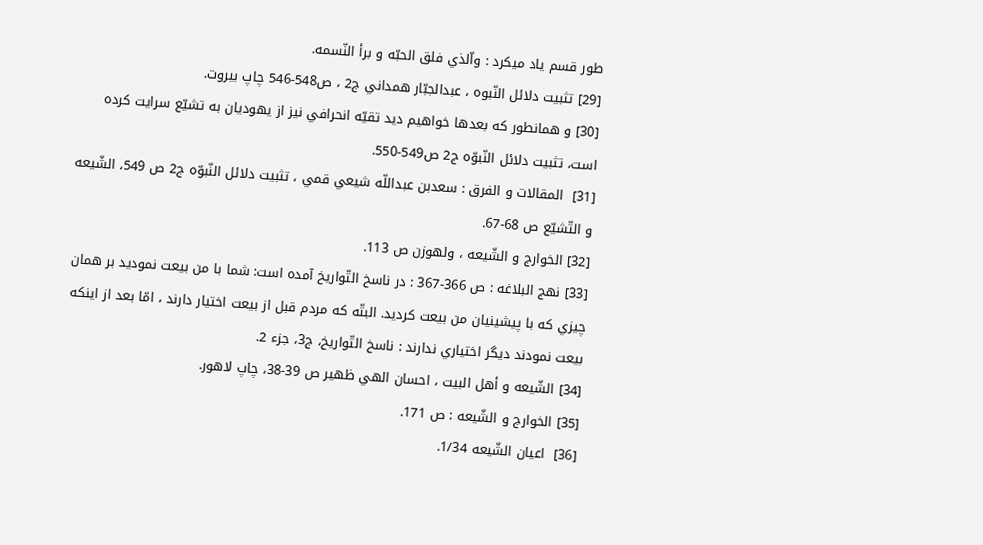طور قسم ياد ميكرد : واّلذي فلق الحبّه و برأ النّسمه.
[29] تثبيت دلائل النّبوه ، عبدالجبّار همداني ج2 ، ص548-546 چاپ بيروت.
[30] و همانطور كه بعدها خواهيم ديد تقيّه انحرافي نيز از يهوديان به تشيّع سرايت كرده است، تثبيت دلائل النّبوّه ج2 ص549-550.
[31]  المقالات و الفرق : سعدبن عبداللّه شيعي قمي ، تثبيت دلائل النّبوّه ج2 ص 549، الشّيعه و التّشيّع ص 68-67.
[32] الخوارج و الشّيعه ، ولهوزن ص 113.
[33] نهج البلاغه : ص 366-367 : در ناسخ التّواريخ آمده است: شما با من بيعت نموديد بر همان چيزي كه با پيشينيان من بيعت كرديد. البتّه كه مردم قبل از بيعت اختيار دارند ، امّا بعد از اينكه بيعت نمودند ديگر اختياري ندارند : ناسخ التّواريخ، ج3، جزء 2.
[34] الشّيعه و أهل البيت ، احسان الهي ظهير ص 39-38، چاپ لاهور.
[35] الخوارج و الشّيعه : ص 171.
[36]  اعيان الشّيعه 1/34.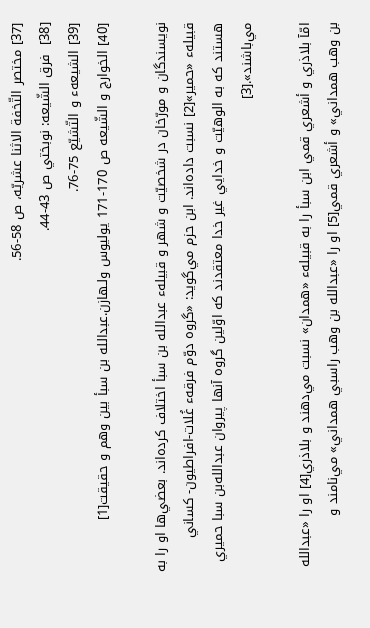[37] مختصر التّخفة الاثنا عشريّه، ص 58-56.
[38]  فرق الشّيعه: نوبختي ص 43-44.
[39] الشيعهء و التّشيّع 75-76.
[40] الخوارج و الشّيعه ص 170-171 يوليوس ولـهازن.عبدالله بن سبأ بين وهم و حقيقت[1]

نويسندگان و مورّخان در شخصيّت و شهر و قبيلهء عبدالله بن سبأ اختلاف كرده‌اند. بعضي‌ها او را به قبيلهء «حمير»[2] نسبت داده‌اند. ابن حزم مي‌گويد: «گروه دوّم فرقهء غُلات-افراطيون- كساني هستند كه به الوهيّت و خدايي غير خدا معتقدند كه اوّلين گروه آنها پيروان عبدالله‌بن سبا حميري مي‌باشند».[3]

امّآ بلاذري و أشعري قمي ابن سبأ را به قبيلهء «همدان» نسبت مي‌دهند و بلاذري[4] او را «عبدالله بن وهب همداني» و أشعري قمي[5] او را «عبدالله بن وهب راسبي همداني» مي‌نامند و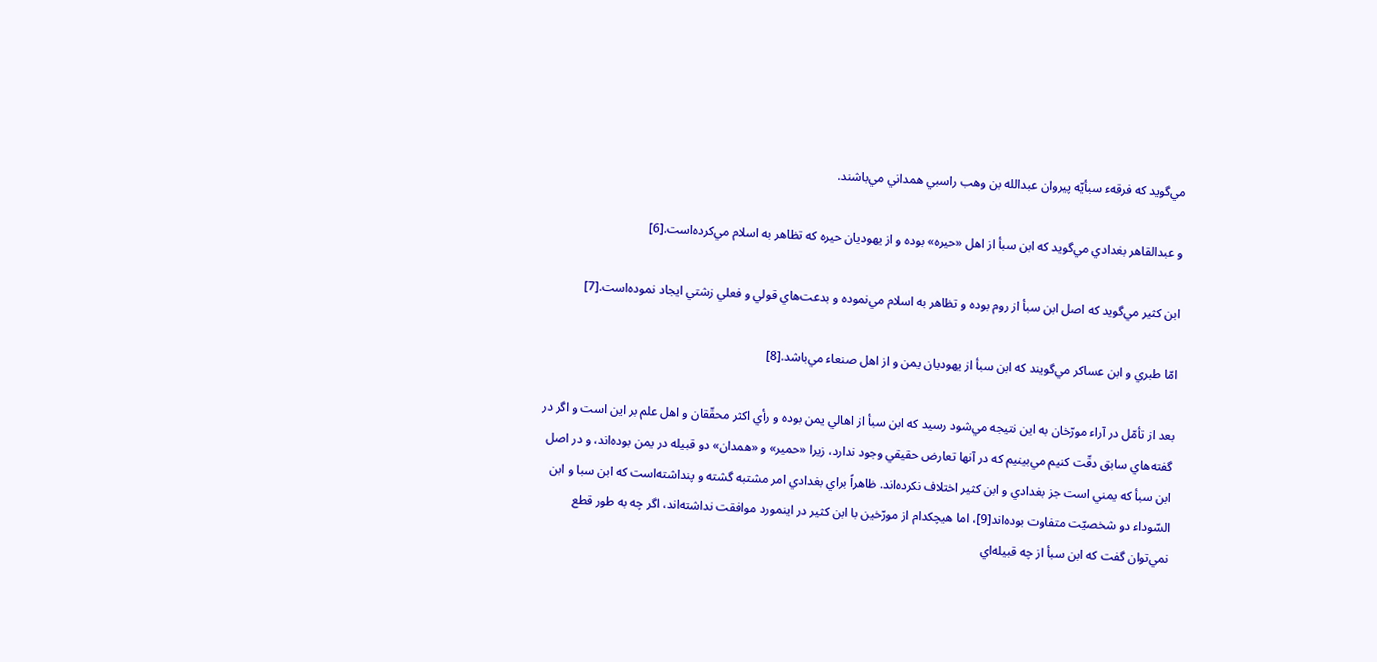مي‌گويد كه فرقهء سبأيّه پيروان عبدالله بن وهب راسبي همداني مي‌باشند.

و عبدالقاهر بغدادي مي‌گويد كه ابن سبأ از اهل «حيره» بوده و از يهوديان حيره كه تظاهر به اسلام مي‌كرده‌است.[6]

ابن كثير مي‌گويد كه اصل ابن سبأ از روم بوده و تظاهر به اسلام مي‌نموده و بدعت‌هاي قولي و فعلي زشتي ايجاد نموده‌است.[7]

امّا طبري و ابن عساكر مي‌گويند كه ابن سبأ از يهوديان يمن و از اهل صنعاء مي‌باشد.[8]

بعد از تأمّل در آراء مورّخان به اين نتيجه مي‌شود رسيد كه ابن سبأ از اهالي يمن بوده و رأي اكثر محقّقان و اهل علم بر اين است و اگر در گفته‌هاي سابق دقّت كنيم مي‌بينيم كه در آنها تعارض حقيقي وجود ندارد، زيرا «حمير» و «همدان» دو قبيله در يمن بوده‌اند، و در اصل ابن سبأ كه يمني است جز بغدادي و ابن كثير اختلاف نكرده‌اند. ظاهراً براي بغدادي امر مشتبه گشته و پنداشته‌است كه ابن سبا و ابن السّوداء دو شخصيّت متفاوت بوده‌اند[9]، اما هيچكدام از مورّخين با ابن كثير در اينمورد موافقت نداشته‌اند، اگر چه به طور قطع نمي‌توان گفت كه ابن سبأ از چه قبيله‌اي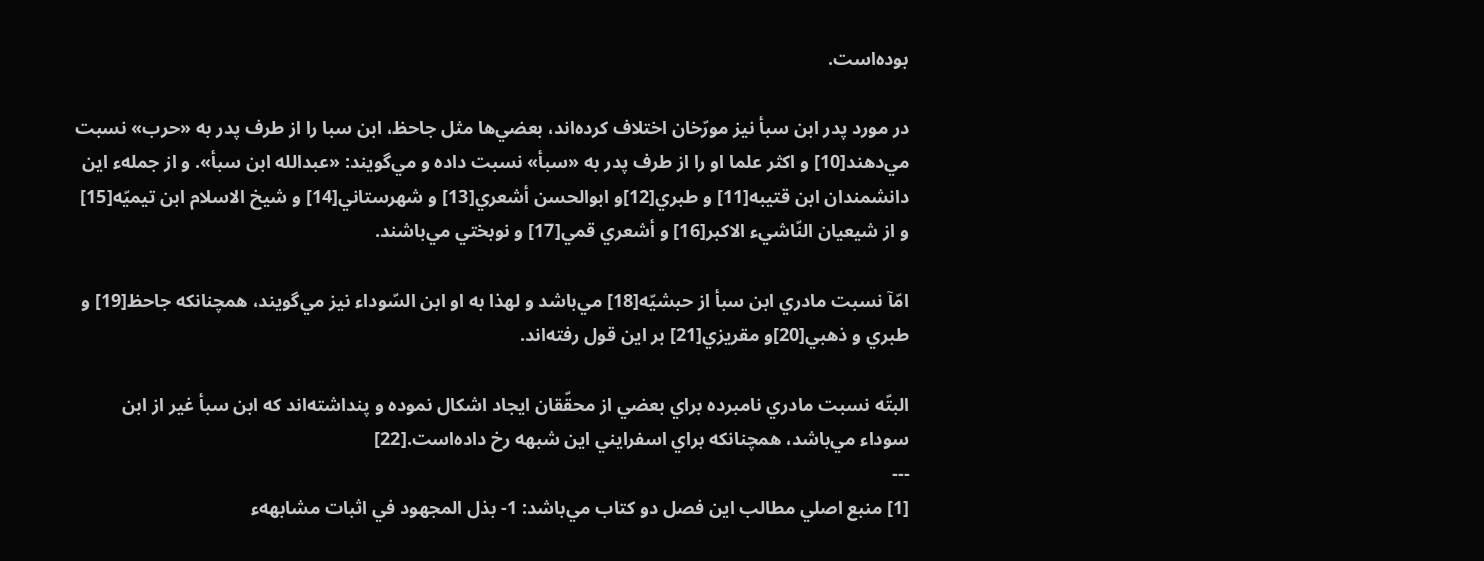بوده‌است.

در مورد پدر ابن سبأ نيز مورّخان اختلاف كرده‌اند، بعضي‌ها مثل جاحظ، ابن سبا را از طرف پدر به «حرب» نسبت مي‌دهند[10] و اكثر علما او را از طرف پدر به «سبأ» نسبت داده و مي‌گويند: «عبدالله ابن سبأ». و از جملهء اين دانشمندان ابن قتيبه[11] و طبري[12]و ابوالحسن أشعري[13] و شهرستاني[14] و شيخ الاسلام ابن تيميّه[15] و از شيعيان النّاشيء الاكبر[16] و أشعري قمي[17] و نوبختي مي‌باشند.

امّآ نسبت مادري ابن سبأ از حبشيّه[18] مي‌باشد و لهذا به او ابن السّوداء نيز مي‌گويند، همچنانكه جاحظ[19] و طبري و ذهبي[20]و مقريزي[21] بر اين قول رفته‌اند.

البتّه نسبت مادري نامبرده براي بعضي از محقّقان ايجاد اشكال نموده و پنداشته‌اند كه ابن سبأ غير از ابن سوداء مي‌باشد، همچنانكه براي اسفرايني اين شبهه رخ داده‌است.[22]
---
[1] منبع اصلي مطالب اين فصل دو كتاب مي‌باشد: 1- بذل المجهود في اثبات مشابههء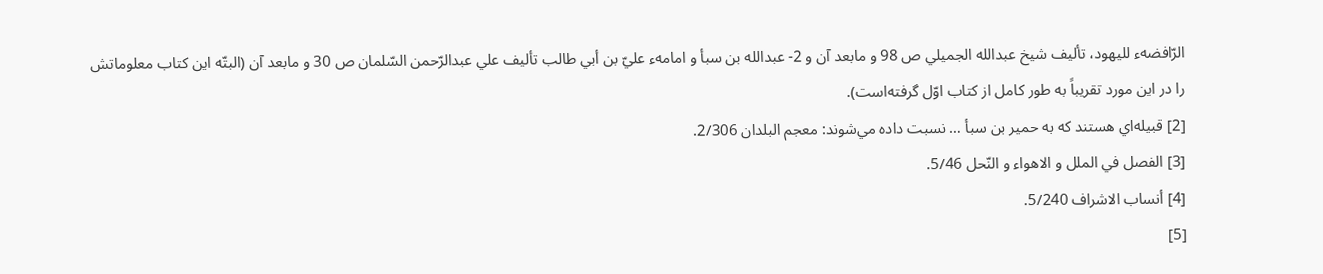الرّافضهء لليهود، تأليف شيخ عبدالله الجميلي ص 98 و مابعد آن و 2- عبدالله بن سبأ و امامهء عليّ بن أبي طالب تأليف علي عبدالرّحمن السّلمان ص 30 و مابعد آن (البتّه اين كتاب معلوماتش را در اين مورد تقريباً به طور كامل از كتاب اوّل گرفته‌است).
[2] قبيله‌اي هستند كه به حمير بن سبأ … نسبت داده مي‌شوند: معجم البلدان 2/306.
[3] الفصل في الملل و الاهواء و النّحل 5/46.
[4] أنساب الاشراف 5/240.
[5]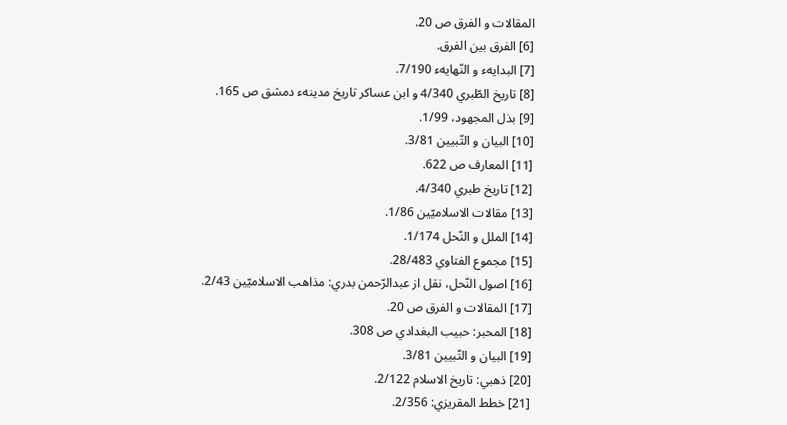المقالات و الفرق ص 20.
[6] الفرق بين الفرق.
[7] البدايهء و النّهايهء 7/190.
[8] تاريخ الطّبري 4/340 و ابن عساكر تاريخ مدينهء دمشق ص 165.
[9] بذل المجهود، 1/99.
[10] البيان و التّبيين 3/81.
[11] المعارف ص 622.
[12] تاريخ طبري 4/340.
[13] مقالات الاسلاميّين 1/86.
[14] الملل و النّحل 1/174.
[15] مجموع الفتاوي 28/483.
[16] اصول النّحل، نقل از عبدالرّحمن بدري: مذاهب الاسلاميّين 2/43.
[17] المقالات و الفرق ص 20.
[18] المحبر: حبيب البغدادي ص 308.
[19] البيان و التّبيين 3/81.
[20] ذهبي: تاريخ الاسلام 2/122.
[21] خطط المقريزي: 2/356.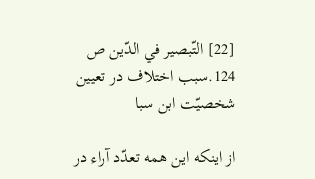[22] التّبصير في الدّين ص 124.سبب اختلاف در تعيين شخصيّت ابن سبا

از اينكه اين همه تعدّد آراء در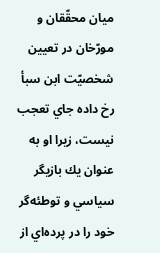ميان محقّقان و مورّخان در تعيين شخصيّت ابن سبأ رخ داده جاي تعجب نيست، زيرا او به عنوان يك بازيگر سياسي و توطئه‌گر خود را در پرده‌اي از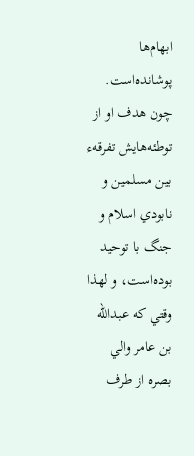ابهام‌ها پوشانده‌است. چون هدف او از توطئه‌هايش تفرقهء بين مسلمين و نابودي اسلام و جنگ با توحيد بوده‌است، و لهذا وقتي كه عبدالله بن عامر والي بصره از طرف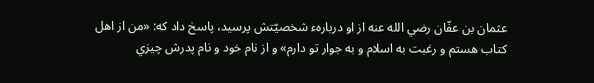عثمان بن عفّان رضي الله عنه از او دربارهء شخصيّتش پرسيد، پاسخ داد كه: «من از اهل كتاب هستم و رغبت به اسلام و به جوار تو دارم» و از نام خود و نام پدرش چيزي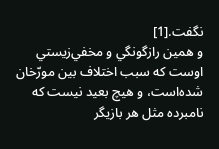نگفت.[1]
و همين رازگونگي و مخفي‌زيستي اوست كه سبب اختلاف بين مورّخان شده‌است، و هيچ بعيد نيست كه نامبرده مثل هر بازيگر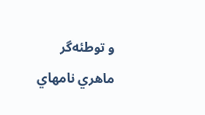و توطئه‌گر ماهري نامهاي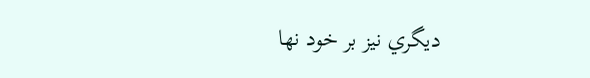ديگري نيز بر خود نها